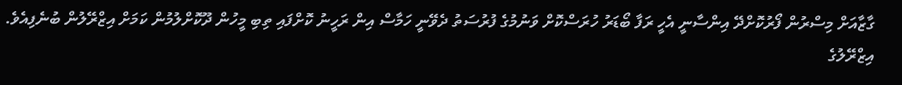ގާޒާއަށް މިސްރުން ފޯރުކޮށްދޭ އިންސާނީ އެހީ ރަފާ ބޯޑަރު ހުރަސްކޮށް ވަނުމުގެ ފުރުސަތު ދެވޭނީ ހަމާސް އިން ރަހީނު ކޮށްފައި ތިބި މީހުން ދޫކޮށްލުމުން ކަމަށް އިޒްރޭލުން ބުނެފިއެވެ.
އިޒްރޭލުގެ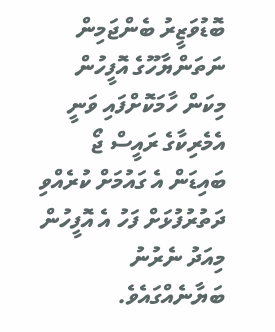ބޮޑުވަޒީރު ބެންޖަމިން ނަތަންޔާހޫގެ އޮފީހުން މިކަން ހާމަކޮށްފައި ވަނީ އެމެރިކާގެ ރައީސް ޖޯ ބައިޑަން އެ ގައުމަށް ކުރެއްވި ދަތުރުފުޅަށް ފަހު އެ އޮފީހުން މިއަދު ނެރުނު ބަޔާނެއްގައެވެ.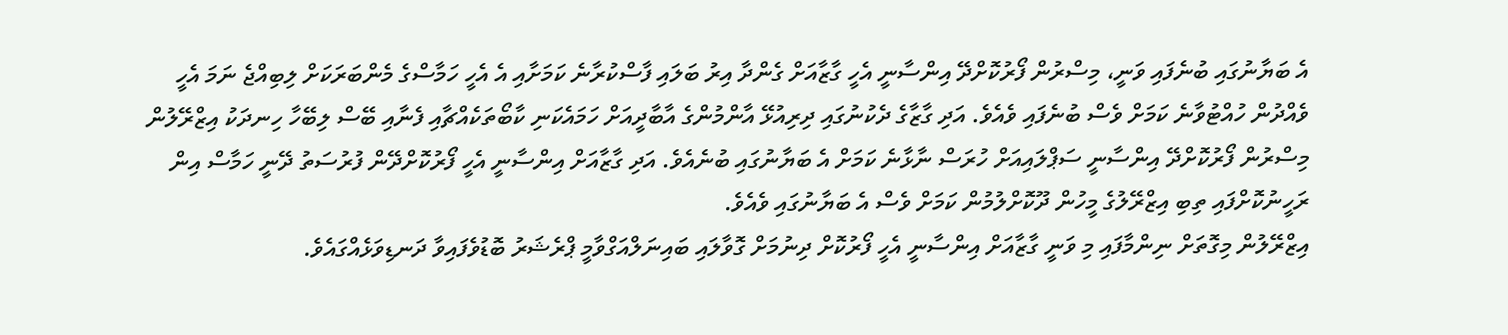އެ ބަޔާނުގައި ބުނެފައި ވަނީ، މިސްރުން ފޯރުކޮށްދޭ އިންސާނީ އެހީ ގާޒާއަށް ގެންދާ އިރު ބަލައި ފާސްކުރާނެ ކަމަށާއި އެ އެހީ ހަމާސްގެ މެންބަރަކަށް ލިބިއްޖެ ނަމަ އެހީ ވެއްދުން ހުއްޓުވާނެ ކަމަށް ވެސް ބުނެފައި ވެއެވެ. އަދި ގާޒާގެ ދެކުނުގައި ދިރިއުޅޭ އާންމުންގެ އާބާދީއަށް ހަމައެކަނި ކާބޯތަކެއްޗާއި ފެނާއި ބޭސް ލިބޭހާ ހިނދަކު އިޒްރޭލުން މިސްރުން ފޯރުކޮށްދޭ އިންސާނީ ސަޕްލައިއަށް ހުރަސް ނާޅާނެ ކަމަށް އެ ބަޔާނުގައި ބުނެއެވެ. އަދި ގާޒާއަށް އިންސާނީ އެހީ ފޯރުކޮށްދޭން ފުރުސަތު ދޭނީ ހަމާސް އިން ރަހީނުކޮށްފައި ތިބި އިޒްރޭލުގެ މީހުން ދޫކޮށްލުމުން ކަމަށް ވެސް އެ ބަޔާނުގައި ވެއެވެ.
އިޒްރޭލުން މިގޮތަށް ނިންމާފައި މި ވަނީ ގާޒާއަށް އިންސާނީ އެހީ ފޯރުކޮށް ދިނުމަށް ގޮވާލައި ބައިނަލްއަގްވާމީ ޕްރެޝަރު ބޮޑުވެފައިވާ ދަނޑިވަޅެއްގައެވެ.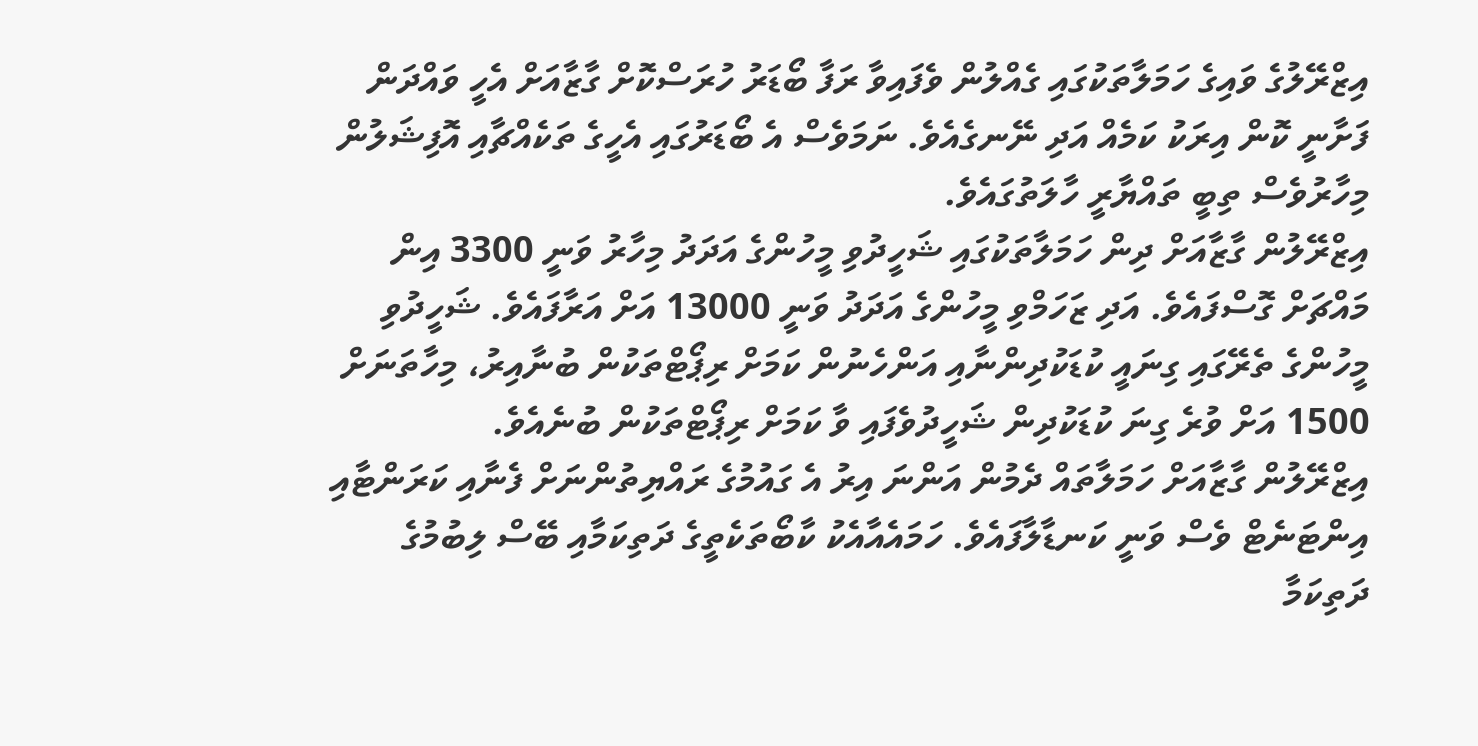އިޒްރޭލުގެ ވައިގެ ހަމަލާތަކުގައި ގެއްލުން ވެފައިވާ ރަފާ ބޯޑަރު ހުރަސްކޮށް ގާޒާއަށް އެހީ ވައްދަން ފަށާނީ ކޮން އިރަކު ކަމެއް އަދި ނޭނގެއެވެ. ނަމަވެސް އެ ބޯޑަރުގައި އެހީގެ ތަކެއްޗާއި އޮފިޝަލުން މިހާރުވެސް ތިބީ ތައްޔާރީ ހާލަތުގައެވެ.
އިޒްރޭލުން ގާޒާއަށް ދިން ހަމަލާތަކުގައި ޝަހީދުވި މީހުންގެ އަދަދު މިހާރު ވަނީ 3300 އިން މައްޗަށް ގޮސްފައެވެ. އަދި ޒަހަމްވި މީހުންގެ އަދަދު ވަނީ 13000 އަށް އަރާފައެވެ. ޝަހީދުވި މީހުންގެ ތެރޭގައި ގިނައީ ކުޑަކުދިންނާއި އަންހެނުން ކަމަށް ރިޕޯޓްތަކުން ބުނާއިރު، މިހާތަނަށް 1500 އަށް ވުރެ ގިނަ ކުޑަކުދިން ޝަހީދުވެފައި ވާ ކަމަށް ރިޕޯޓްތަކުން ބުނެއެވެ.
އިޒްރޭލުން ގާޒާއަށް ހަމަލާތައް ދެމުން އަންނަ އިރު އެ ގައުމުގެ ރައްޔިތުންނަށް ފެނާއި ކަރަންޓާއި އިންޓަނެޓް ވެސް ވަނީ ކަނޑާލާފައެވެ. ހަމައެއާއެކު ކާބޯތަކެތީގެ ދަތިކަމާއި ބޭސް ލިބުމުގެ ދަތިކަމާ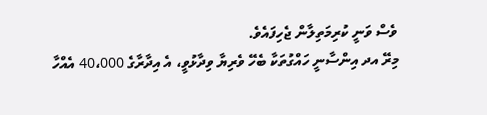ވެސް ވަނީ ކުރިމަތިލާން ޖެހިފައެވެ.
މިރޭ އދ އިންސާނީ ހައްގުތަކާ ބެހޭ ވެރިޔާ ވިދާޅުވީ، އެ އިދާރާގެ 40،000 އެއްހާ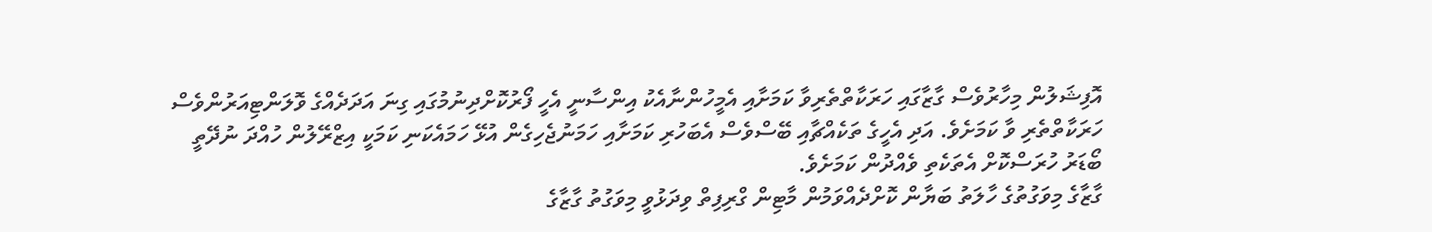އޮފިޝަލުން މިހާރުވެސް ގާޒާގައި ހަރަކާތްތެރިވާ ކަމަށާއި އެމީހުންނާއެކު އިންސާނީ އެހީ ފޯރުކޮށްދިނުމުގައި ގިނަ އަދަދެއްގެ ވޮލަންޓިއަރުންވެސް ހަރަކާތްތެރި ވާ ކަމަށެވެ. އަދި އެހީގެ ތަކެއްޗާއި ބޭސްވެސް އެބަހުރި ކަމަށާއި ހަމަނުޖެހިގެން އުޅޭ ހަމައެކަނި ކަމަކީ އިޒްރޭލުން ހުއްދަ ނުދޭތީ ބޯޑަރު ހުރަސްކޮށް އެތަކެތި ވެއްދުން ކަމަށެވެ.
ގާޒާގެ މިވަގުތުގެ ހާލަތު ބަޔާން ކޮށްދެއްވަމުން މާޓިން ގްރިފިތް ވިދަޅުވީ މިވަގުތު ގާޒާގެ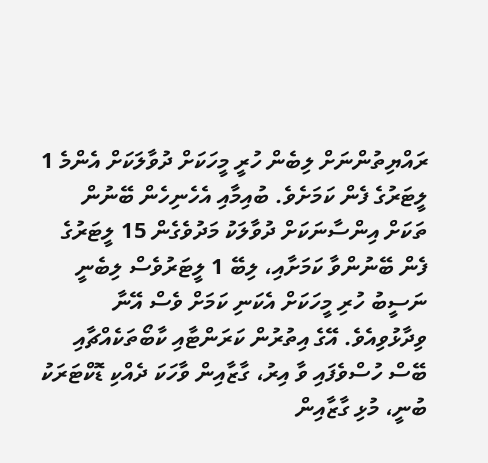ރައްޔިތުންނަށް ލިބެން ހުރީ މީހަކަށް ދުވާލަކަށް އެންމެ 1 ލީޓަރުގެ ފެން ކަމަށެވެ. ބުއިމާއި އެހެނިހެން ބޭނުން ތަކަށް އިންސާނަކަށް ދުވާލަކު މަދުވެގެން 15 ލީޓަރުގެ ފެން ބޭނުންވާ ކަމަށާއި، ލިބޭ 1 ލީޓަރުވެސް ލިބެނީ ނަސީބު ހުރި މީހަކަށް އެކަނި ކަމަށް ވެސް އޭނާ ވިދާޅުވިއެވެ. އޭގެ އިތުރުން ކަރަންޓާއި ކާބޯތަކެއްޗާއި ބޭސް ހުސްވެފައި ވާ އިރު، ގާޒާއިން ވާހަކަ ދެއްކި ޑޮކްޓަރަކު ބުނީ، މުޅި ގާޒާއިން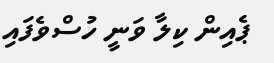ޕެއިން ކިލާ ވަނީ ހުސްވެފައި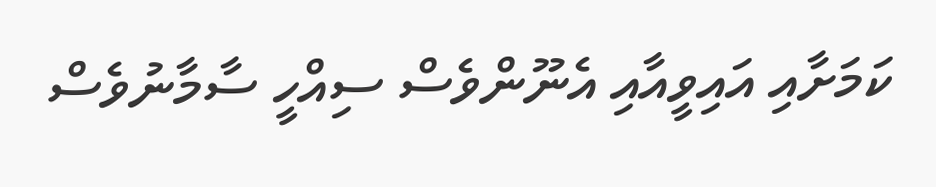ކަމަށާއި އައިވީއާއި އެނޫންވެސް ސިއްހީ ސާމާނުވެސް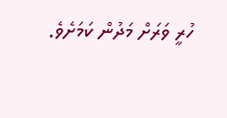ހުރީ ވަރަށް މަދުން ކަމަށެވެ.